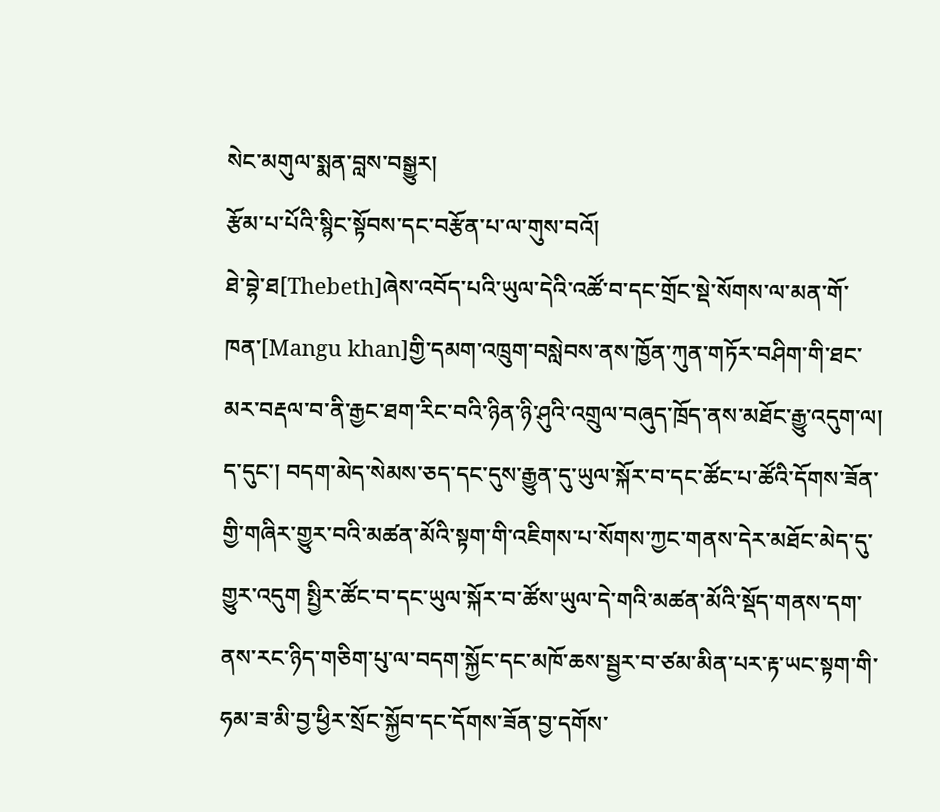སེང་མགུལ་སྨན་བླས་བསྒྱུར།
རྩོམ་པ་པོའི་སྙིང་སྟོབས་དང་བརྩོན་པ་ལ་གུས་བའོ།
ཐེ་བྷེ་ཐ[Thebeth]ཞེས་འབོད་པའི་ཡུལ་དེའི་འཚོ་བ་དང་གྲོང་སྡེ་སོགས་ལ་མན་གོ་ཁན་[Mangu khan]གྱི་དམག་འཁྲུག་བསླེབས་ནས་ཁྱོན་ཀུན་གཏོར་བཤིག་གི་ཐང་མར་བརྡལ་བ་ནི་རྒྱང་ཐག་རིང་བའི་ཉིན་ཉི་ཤུའི་འགྲུལ་བཞུད་ཁྲོད་ནས་མཐོང་རྒྱུ་འདུག་ལ། ད་དུང་། བདག་མེད་སེམས་ཅད་དང་དུས་རྒྱུན་དུ་ཡུལ་སྐོར་བ་དང་ཚོང་པ་ཚོའི་དོགས་ཟོན་གྱི་གཞིར་གྱུར་བའི་མཚན་མོའི་སྟག་གི་འཇིགས་པ་སོགས་ཀྱང་གནས་དེར་མཐོང་མེད་དུ་གྱུར་འདུག སྤྱིར་ཚོང་བ་དང་ཡུལ་སྐོར་བ་ཚོས་ཡུལ་དེ་གའི་མཚན་མོའི་སྡོད་གནས་དག་ནས་རང་ཉིད་གཅིག་པུ་ལ་བདག་སྐྱོང་དང་མཁོ་ཆས་སྦྱར་བ་ཙམ་མིན་པར་རྟ་ཡང་སྟག་གི་ཧམ་ཟ་མི་བྱ་ཕྱིར་སྲོང་སྐྱོབ་དང་དོགས་ཟོན་བྱ་དགོས་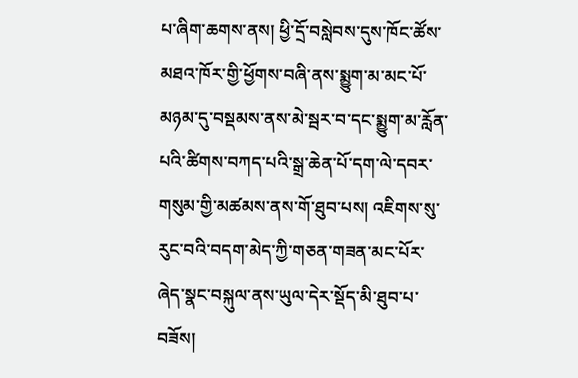པ་ཞིག་ཆགས་ནས། ཕྱི་དྲོ་བསླེབས་དུས་ཁོང་ཚོས་མཐའ་ཁོར་གྱི་ཕྱོགས་བཞི་ནས་སྨྱུག་མ་མང་པོ་མཉམ་དུ་བསྡམས་ནས་མེ་སྦར་བ་དང་སྨྱུག་མ་རློན་པའི་ཚིགས་བཀད་པའི་སྒྲ་ཆེན་པོ་དག་ལེ་དབར་གསུམ་གྱི་མཚམས་ནས་གོ་ཐུབ་པས། འཇིགས་སུ་རུང་བའི་བདག་མེད་ཀྱི་གཅན་གཟན་མང་པོར་ཞེད་སྣང་བསྐུལ་ནས་ཡུལ་དེར་སྡོད་མི་ཐུབ་པ་བཟོས།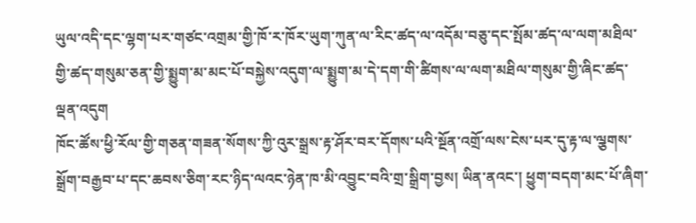ཡུལ་འདི་དང་ལྷག་པར་གཙང་འགྲམ་གྱི་ཁོ་ར་ཁོར་ཡུག་ཀུན་ལ་རིང་ཚད་ལ་འདོམ་བཅུ་དང་སྤོམ་ཚད་ལ་ལག་མཐིལ་གྱི་ཚད་གསུམ་ཅན་གྱི་སྨྱུག་མ་མང་པོ་བསྐྱེས་འདུག་ལ་སྨྱུག་མ་དེ་དག་གི་ཚིགས་ལ་ལག་མཐིལ་གསུམ་གྱི་ཞིང་ཚད་ལྡན་འདུག
ཁོང་ཚོས་ཕྱི་རོལ་གྱི་གཅན་གཟན་སོགས་ཀྱི་འུར་སྒྲས་རྟ་ཤོར་བར་དོགས་པའི་སྔོན་འགྲོ་ལས་ངེས་པར་དུ་རྟ་ལ་ལྕགས་སྒྲོག་བརྒྱབ་པ་དང་ཆབས་ཅིག་རང་ཉིད་ལའང་ཉེན་ཁ་མི་འབྱུང་བའི་གྲ་སྒྲིག་བྱས། ཡིན་ནའང་། ཕྱུག་བདག་མང་པོ་ཞིག་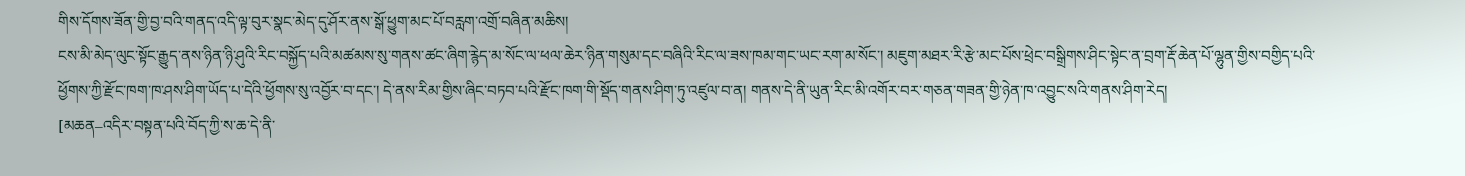གིས་དོགས་ཟོན་གྱི་བྱ་བའི་གནད་འདི་ལྟ་བུར་སྣང་མེད་དུ་ཤོར་ནས་སྒོ་ཕྱུག་མང་པོ་བརླག་འགྲོ་བཞིན་མཆིས།
ངས་མི་མེད་ལུང་སྟོང་རྒྱུད་ནས་ཉིན་ཉི་ཤུའི་རིང་བསྐྱོད་པའི་མཚམས་སུ་གནས་ཚང་ཞིག་རྙེད་མ་སོང་ལ་ཕལ་ཆེར་ཉིན་གསུམ་དང་བཞིའི་རིང་ལ་ཟས་ཁམ་གང་ཡང་རག་མ་སོང་། མཇུག་མཐར་རི་རྩེ་མང་པོས་ཕྲེང་བསྒྲིགས་ཤིང་སྟེང་ན་བྲག་རྡོ་ཆེན་པོ་ལྷུན་གྱིས་བགྱིད་པའི་ཕྱོགས་ཀྱི་རྫོང་ཁག་ཁ་ཤས་ཤིག་ཡོད་པ་དེའི་ཕྱོགས་སུ་འབྱོར་བ་དང་། དེ་ནས་རིམ་གྱིས་ཞིང་བཏབ་པའི་རྫོང་ཁག་གི་སྡོད་གནས་ཤིག་ཏུ་འཛུལ་བ་ན། གནས་དེ་ནི་ཡུན་རིང་མི་འགོར་བར་གཅན་གཟན་གྱི་ཉེན་ཁ་འབྱུང་སའི་གནས་ཤིག་རེད།
[མཆན–འདིར་བསྟན་པའི་བོད་ཀྱི་ས་ཆ་དེ་ནི་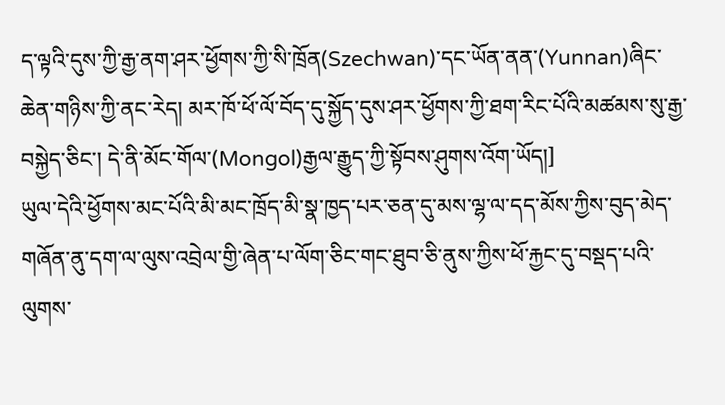ད་ལྟའི་དུས་ཀྱི་རྒྱ་ནག་ཤར་ཕྱོགས་ཀྱི་སི་ཁྲོན(Szechwan)་དང་ཡོན་ནན་(Yunnan)ཞིང་ཆེན་གཉིས་ཀྱི་ནང་རེད། མར་ཁོ་ཕོ་ལོ་བོད་དུ་སྐྱོད་དུས་ཤར་ཕྱོགས་ཀྱི་ཐག་རིང་པོའི་མཚམས་སུ་རྒྱ་བསྐྱེད་ཅིང་། དེ་ནི་མོང་གོལ་(Mongol)རྒྱལ་རྒྱུད་ཀྱི་སྟོབས་ཤུགས་འོག་ཡོད།]
ཡུལ་དེའི་ཕྱོགས་མང་པོའི་མི་མང་ཁྲོད་མི་སྣ་ཁྱད་པར་ཅན་དུ་མས་ལྷ་ལ་དད་མོས་ཀྱིས་བུད་མེད་གཞོན་ནུ་དག་ལ་ལུས་འབྲེལ་གྱི་ཞེན་པ་ལོག་ཅིང་གང་ཐུབ་ཅི་ནུས་ཀྱིས་ཕོ་རྐྱང་དུ་བསྡད་པའི་ལུགས་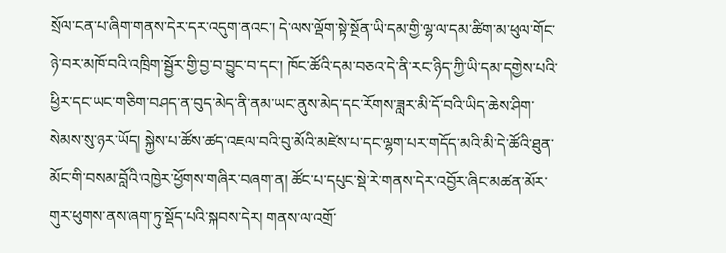སྲོལ་ངན་པ་ཞིག་གནས་དེར་དར་འདུག་ནའང་། དེ་ལས་ལྡོག་སྟེ་སྔོན་ཡི་དམ་གྱི་ལྷ་ལ་དམ་ཚིག་མ་ཕུལ་གོང་ཉེ་བར་མཁོ་བའི་འཁྲིག་སྦྱོར་གྱི་བྱ་བ་བྱུང་བ་དང་། ཁོང་ཚོའི་དམ་བཅའ་དེ་ནི་རང་ཉིད་ཀྱི་ཡི་དམ་དགྱེས་པའི་ཕྱིར་དང་ཡང་གཅིག་བཤད་ན་བུད་མེད་ནི་ནམ་ཡང་ནུས་མེད་དང་རོགས་ཟླར་མི་དོ་བའི་ཡིད་ཆེས་ཤིག་སེམས་སུ་ཉར་ཡོད། སྐྱེས་པ་ཚོས་ཚད་འཇལ་བའི་བུ་མོའི་མཛེས་པ་དང་ལྷག་པར་གདོད་མའི་མི་དེ་ཚོའི་ཐུན་མོང་གི་བསམ་བློའི་འཁྱེར་ཕྱོགས་གཞིར་བཞག་ན། ཚོང་པ་དཔུང་སྡེ་རེ་གནས་དེར་འབྱོར་ཞིང་མཚན་མོར་གུར་ཕུགས་ནས་ཞག་ཏུ་སྡོད་པའི་སྐབས་དེར། གནས་ལ་འགྲོ་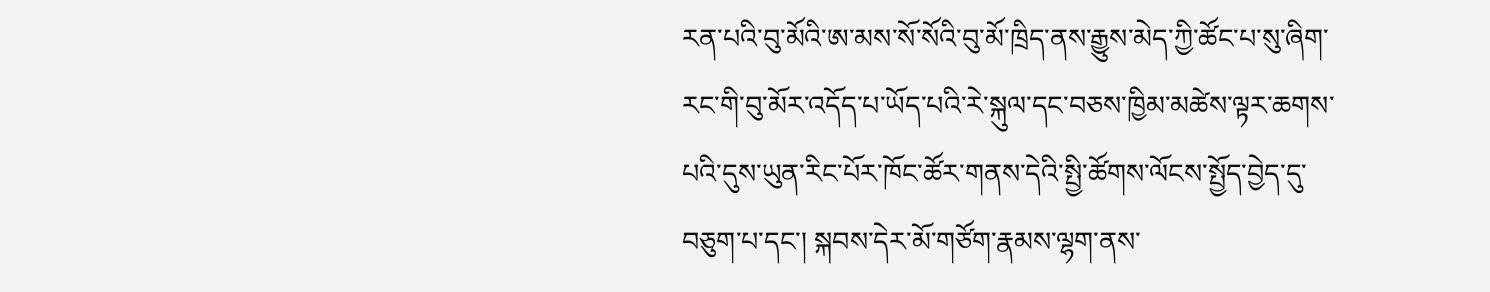རན་པའི་བུ་མོའི་ཨ་མས་སོ་སོའི་བུ་མོ་ཁྲིད་ནས་རྒྱུས་མེད་ཀྱི་ཚོང་པ་སུ་ཞིག་རང་གི་བུ་མོར་འདོད་པ་ཡོད་པའི་རེ་སྐུལ་དང་བཅས་ཁྱིམ་མཚེས་ལྟར་ཆགས་པའི་དུས་ཡུན་རིང་པོར་ཁོང་ཚོར་གནས་དེའི་སྤྱི་ཚོགས་ལོངས་སྤྱོད་བྱེད་དུ་བཅུག་པ་དང་། སྐབས་དེར་མོ་གཙོག་རྣམས་ལྷག་ནས་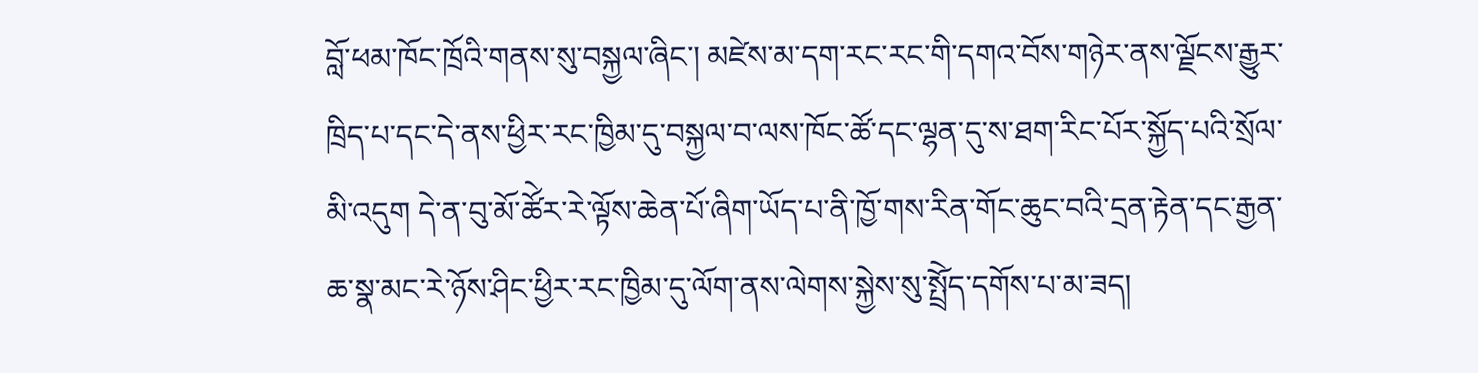བློ་ཕམ་ཁོང་ཁྲོའི་གནས་སུ་བསྐྱལ་ཞིང་། མཛེས་མ་དག་རང་རང་གི་དགའ་བོས་གཉེར་ནས་ལྗོངས་རྒྱུར་ཁྲིད་པ་དང་དེ་ནས་ཕྱིར་རང་ཁྱིམ་དུ་བསྐྱལ་བ་ལས་ཁོང་ཚོ་དང་ལྷན་དུ་ས་ཐག་རིང་པོར་སྐྱོད་པའི་སྲོལ་མི་འདུག དེ་ན་བུ་མོ་ཚོེར་རེ་ལྟོས་ཆེན་པོ་ཞིག་ཡོད་པ་ནི་ཁྱོ་གས་རིན་གོང་ཆུང་བའི་དྲན་རྟེན་དང་རྒྱན་ཆ་སྣ་མང་རེ་ཉོས་ཤིང་ཕྱིར་རང་ཁྱིམ་དུ་ལོག་ནས་ལེགས་སྐྱེས་སུ་སྤྲོེད་དགོས་པ་མ་ཟད།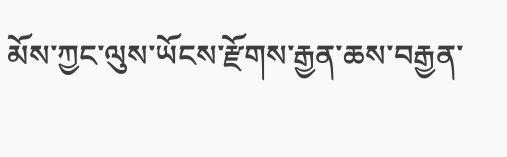མོས་ཀྱང་ལུས་ཡོངས་རྫོགས་རྒྱན་ཆས་བརྒྱན་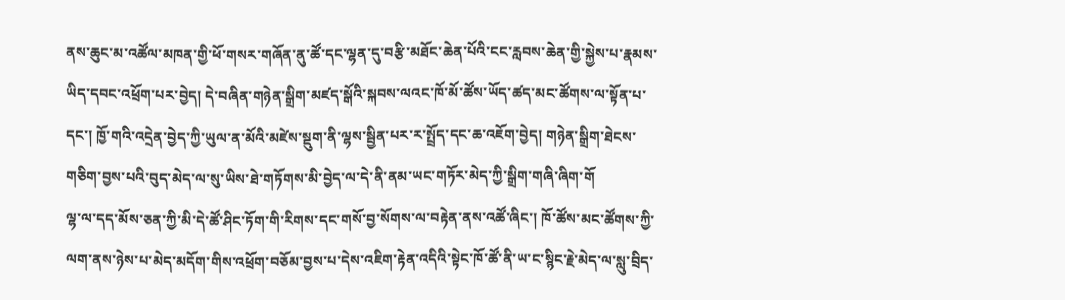ནས་ཆུང་མ་འཚོལ་མཁན་གྱི་ཕོ་གསར་གཞོན་ནུ་ཚོ་དང་ལྷན་དུ་བརྩི་མཐོང་ཆེན་པོའི་ངང་རླབས་ཆེན་གྱི་སྐྱེས་པ་རྣམས་ཡིད་དབང་འཕྲོག་པར་བྱེད། དེ་བཞིན་གཉེན་སྒྲིག་མཛད་སྒོའི་སྐབས་ལའང་ཁོ་མོ་ཚོས་ཡོད་ཚད་མང་ཚོགས་ལ་སྟོན་པ་དང་། ཁྱོ་གའི་འདྲེན་བྱེད་ཀྱི་ཡུལ་ན་མོའི་མཛེས་སྡུག་ནི་ལྷས་སྦྱིན་པར་ར་སྤྲོད་དང་ཆ་འཇོག་བྱེད། གཉེན་སྒྲིག་ཐེངས་གཅིག་བྱས་པའི་བུད་མེད་ལ་སུ་ཡིས་ཐེ་གཏོགས་མི་བྱེད་ལ་དེ་ནི་ནམ་ཡང་གཏོར་མེད་ཀྱི་སྒྲིག་གཞི་ཞིག་གོ
ལྷ་ལ་དད་མོས་ཅན་ཀྱི་མི་དེ་ཚོ་ཤིང་ཏོག་གི་རིགས་དང་གསོ་བྱ་སོགས་ལ་བརྟེན་ནས་འཚོ་ཞིང་། ཁོ་ཚོས་མང་ཚོགས་ཀྱི་ལག་ནས་ཉེས་པ་མེད་མདོག་གིས་འཕྲོག་བཅོམ་བྱས་པ་དེས་འཇིག་རྟེན་འདིའི་སྟེང་ཁོ་ཚོ་ནི་ཡ་ང་སྙིང་རྗེ་མེད་ལ་སླུ་བྲིད་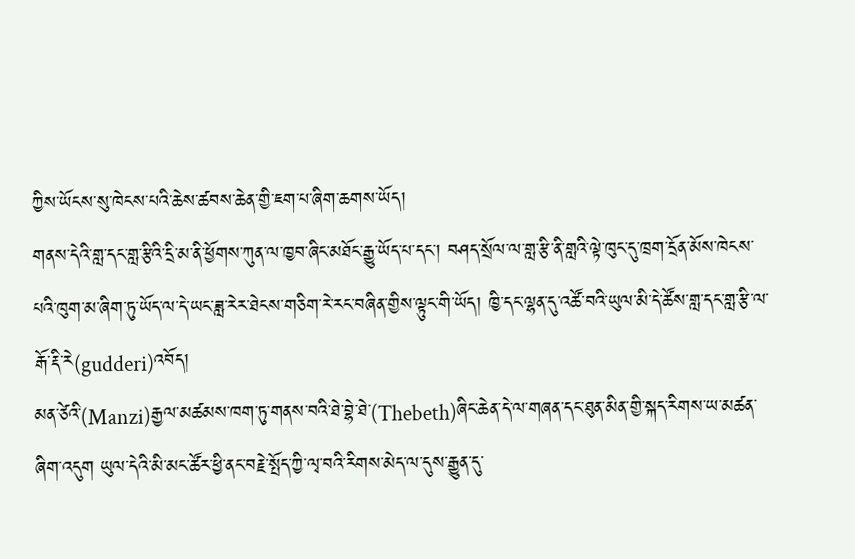ཀྱིས་ཡོངས་སུ་ཁེངས་པའི་ཆེས་ཚབས་ཆེན་གྱི་ཇག་པ་ཞིག་ཆགས་ཡོད།
གནས་དེའི་གླ་དང་གླ་རྩིའི་དྲི་མ་ནི་ཕྱོགས་ཀུན་ལ་ཁྱབ་ཞིང་མཐོང་རྒྱུ་ཡོད་པ་དང་། བཤད་སྲོལ་ལ་གླ་རྩི་ནི་གླའི་ལྟེ་ཁུང་དུ་ཁྲག་དྲོན་མོས་ཁེངས་པའི་ཁུག་མ་ཞིག་ཏུ་ཡོད་ལ་དེ་ཡང་ཟླ་རེར་ཐེངས་གཅིག་རེ་རང་བཞིན་གྱིས་ལྟུང་གི་ཡོད། ཁྱི་དང་ལྷན་དུ་འཚོ་བའི་ཡུལ་མི་དེ་ཚོས་གླ་དང་གླ་རྩི་ལ་རྒོ་རྡི་རེ(gudderi)འབོད།
མན་ཙེའི་(Manzi)རྒྱལ་མཚམས་ཁག་ཏུ་གནས་བའི་ཐེ་བྷེ་ཐེ་(Thebeth)ཞིང་ཆེན་དེ་ལ་གཞན་དང་ཐུན་མིན་གྱི་སྐད་རིགས་ཡ་མཚན་ཞིག་འདུག ཡུལ་དེའི་མི་མང་ཚོར་ཕྱི་ནང་བརྗེ་སྤོད་ཀྱི་ལྭ་བའི་རིགས་མེད་ལ་དུས་རྒྱུན་དུ་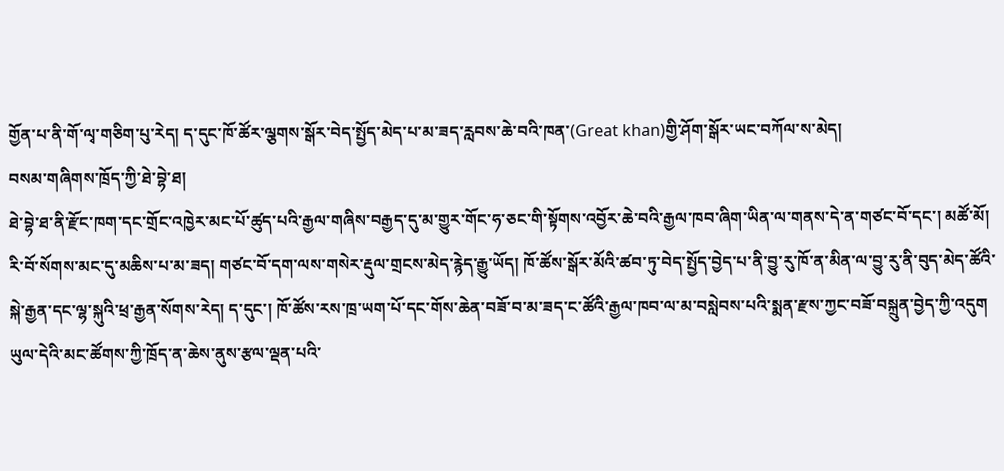གྱོན་པ་ནི་གོ་ལྭ་གཅིག་པུ་རེད། ད་དུང་ཁོ་ཚོར་ལྕགས་སྒོར་བེད་སྤྱོད་མེད་པ་མ་ཟད་རླབས་ཆེ་བའི་ཁན་(Great khan)གྱི་ཤོག་སྒོར་ཡང་བཀོལ་ས་མེད།
བསམ་གཞིགས་ཁྲོད་ཀྱི་ཐེ་བྷེ་ཐ།
ཐེ་བྷེ་ཐ་ནི་རྫོང་ཁག་དང་གྲོང་འཁྱེར་མང་པོ་ཚུད་པའི་རྒྱལ་གཞིས་བརྒྱད་དུ་མ་གྱུར་གོང་ཧ་ཅང་གི་སྟོགས་འབྱོར་ཆེ་བའི་རྒྱལ་ཁབ་ཞིག་ཡིན་ལ་གནས་དེ་ན་གཙང་བོ་དང་། མཚོ་མོ། རི་བོ་སོགས་མང་དུ་མཆིས་པ་མ་ཟད། གཙང་བོ་དག་ལས་གསེར་རྡུལ་གྲངས་མེད་རྙེད་རྒྱུ་ཡོད། ཁོ་ཚོས་སྒོར་མོའི་ཚབ་ཏུ་བེད་སྤྱོད་བྱེད་པ་ནི་བྱུ་རུ་ཁོ་ན་མིན་ལ་བྱུ་རུ་ནི་བུད་མེད་ཚོའི་སྐེ་རྒྱན་དང་ལྷ་སྐུའི་ཕྲ་རྒྱན་སོགས་རེད། ད་དུང་། ཁོ་ཚོས་རས་ཁྲ་ཡག་པོ་དང་གོས་ཆེན་བཟོ་བ་མ་ཟད་ང་ཚོའི་རྒྱལ་ཁབ་ལ་མ་བསླེབས་པའི་སྨན་རྫས་ཀྱང་བཟོ་བསྐྲུན་བྱེད་ཀྱི་འདུག
ཡུལ་དེའི་མང་ཚོགས་ཀྱི་ཁྲོད་ན་ཆེས་ནུས་རྩལ་ལྡན་པའི་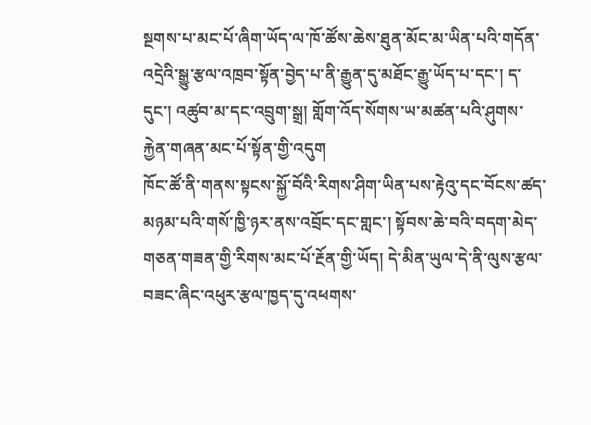སྔགས་པ་མང་པོ་ཞིག་ཡོད་ལ་ཁོ་ཚོས་ཆེས་ཐུན་མོང་མ་ཡིན་པའི་གདོན་འདྲེའི་སྒྱུ་རྩལ་འཁྲབ་སྟོན་བྱེད་པ་ནི་རྒྱུན་དུ་མཐོང་རྒྱུ་ཡོད་པ་དང་། ད་དུང་། འཚུབ་མ་དང་འབྲུག་སྒྲ། གློག་འོད་སོགས་ཡ་མཚན་པའི་ཤུགས་རྐྱེན་གཞན་མང་པོ་སྟོན་གྱི་འདུག
ཁོང་ཚོ་ནི་གནས་སྟངས་སྐྱོ་བོའི་རིགས་ཤིག་ཡིན་པས་རྟེའུ་དང་བོངས་ཚད་མཉམ་པའི་གསོ་ཁྱི་ཉར་ནས་འབྲོང་དང་གླང་། སྟོབས་ཆེ་བའི་བདག་མེད་གཅན་གཟན་གྱི་རིགས་མང་པོ་རྔོན་གྱི་ཡོད། དེ་མིན་ཡུལ་དེ་ནི་ལུས་རྩལ་བཟང་ཞིང་འཕུར་རྩལ་ཁྱད་དུ་འཕགས་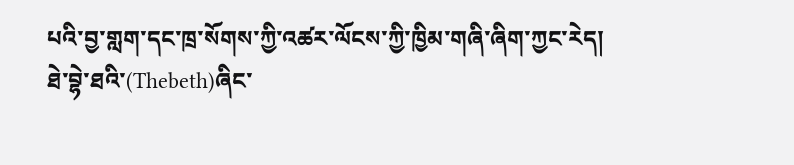པའི་བྱ་གླག་དང་ཁྲ་སོགས་ཀྱི་འཚར་ལོངས་ཀྱི་ཁྱིམ་གཞི་ཞིག་ཀྱང་རེད།
ཐེ་བྷེ་ཐའི་(Thebeth)ཞིང་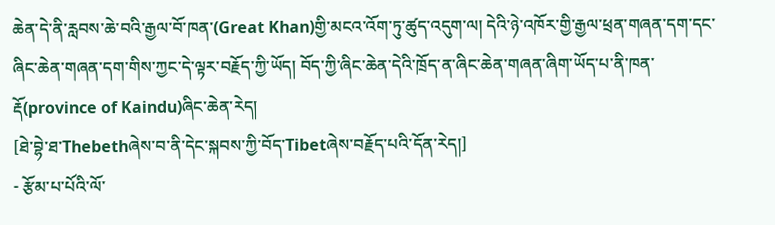ཆེན་དེ་ནི་རླབས་ཆེ་བའི་རྒྱལ་བོ་ཁན་(Great Khan)གྱི་མངའ་འོག་ཏུ་ཚུད་འདུག་ལ། དེའི་ཉེ་འཁོར་གྱི་རྒྱལ་ཕྲན་གཞན་དག་དང་ཞིང་ཆེན་གཞན་དག་གིས་ཀྱང་དེ་ལྟར་བརྗོད་ཀྱི་ཡོད། བོད་ཀྱི་ཞིང་ཆེན་དེའི་ཁྲོད་ན་ཞིང་ཆེན་གཞན་ཞིག་ཡོད་པ་ནི་ཁན་རྡོ(province of Kaindu)ཞིང་ཆེན་རེད།
[ཐེ་བྷེ་ཐ་Thebethཞེས་བ་ནི་དེང་སྐབས་ཀྱི་བོད་Tibetཞེས་བརྗོད་པའི་དོན་རེད།]
- རྩོམ་པ་པོའི་ལོ་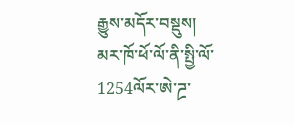རྒྱུས་མདོར་བསྡུས།
མར་ཁོ་ཕོ་ལོ་ནི་སྤྱི་ལོ་1254ལོར་ཨེ་ཌྲ་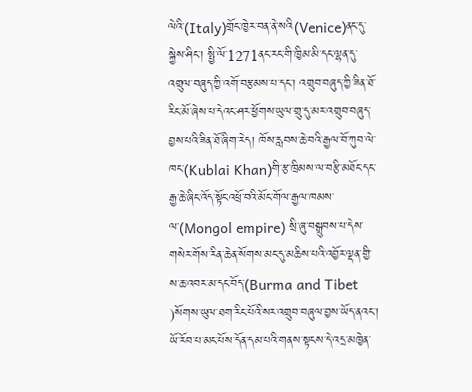ལེའི་(Italy)གྲོང་ཁྱེར་བན་ནེ་སའི(Venice)ནང་དུ་སྐྱེས་ཤིང་། སྤྱི་ལོ་1271ནང་རང་གི་ཁྱིམ་མི་དང་ལྷན་དུ་འགྲུལ་བཞུད་ཀྱི་འགོ་བརྩམས་པ་དང་། འགྲུབ་བཞུད་ཀྱི་ཟིན་ཐོ་རིང་མོ་ཞེས་པ་དེའང་ཤར་ཕྱོགས་ཡུལ་གྲུ་དུ་མར་འགྲུབ་བཞུད་བྱས་པའི་ཟིན་ཐོ་ཞིག་རེད། ཁོས་རླབས་ཆེ་བའི་རྒྱལ་བོ་ཀུབ་ལེ་ཁང་(Kublai Khan)གི་རྩ་ཁྲིམས་ལ་བརྩི་མཐོང་དང་རྒྱ་ཆེ་ཞིང་འོད་སྟོང་འཕྲོ་བའི་མོང་གོལ་རྒྱལ་ཁམས་ལ་(Mongol empire) སྲི་ཞུ་བསྒྲུབས་པ་དེས་གསེར་གོས་རིན་ཆེན་སོགས་མང་དུ་མཆིས་པའི་འབྱོར་ལྡན་གྱི་ས་ཆ་འབར་མ་དང་བོད་(Burma and Tibet )སོགས་ཡུལ་ཐག་རིང་པོའི་སར་འགྲུབ་བཞུལ་བྱས་ཡོད་ནའང་། ཡོ་རོབ་པ་མང་པོས་དོན་དམ་པའི་གནས་སྟངས་དེ་འདྲ་མཁྱེན་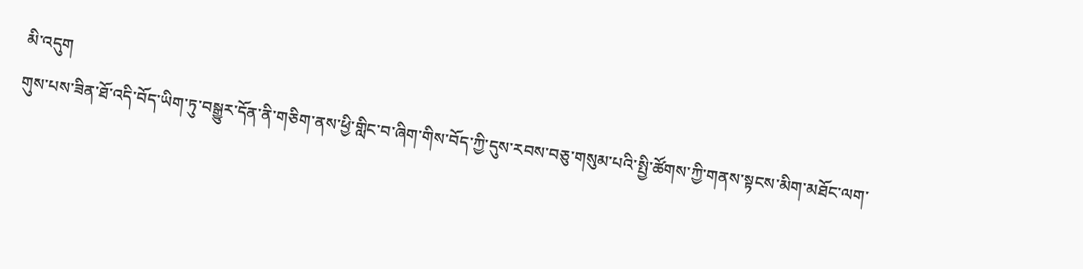མི་འདུག
གུས་པས་ཟིན་ཐོ་འདི་བོད་ཡིག་ཏུ་བསྒྱུར་དོན་ནི་གཅིག་ནས་ཕྱི་གླིང་བ་ཞིག་གིས་བོད་ཀྱི་དུས་རབས་བཅུ་གསུམ་པའི་སྤྱི་ཚོགས་ཀྱི་གནས་སྟངས་མིག་མཐོང་ལག་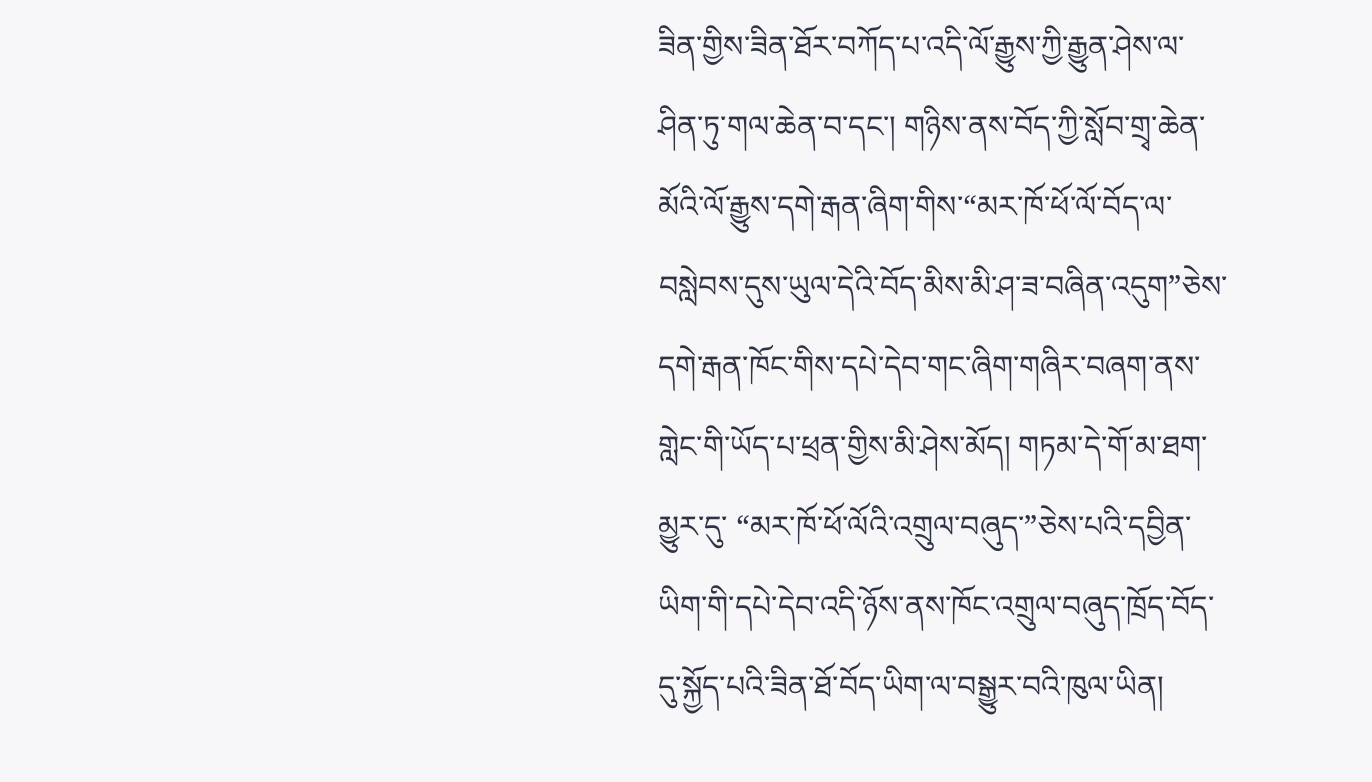ཟིན་གྱིས་ཟིན་ཐོར་བཀོད་པ་འདི་ལོ་རྒྱུས་ཀྱི་རྒྱུན་ཤེས་ལ་ཤིན་ཏུ་གལ་ཆེན་བ་དང་། གཉིས་ནས་བོད་ཀྱི་སློབ་གྲྭ་ཆེན་མོའི་ལོ་རྒྱུས་དགེ་རྒན་ཞིག་གིས་“མར་ཁོ་ཕོ་ལོ་བོད་ལ་བསླེབས་དུས་ཡུལ་དེའི་བོད་མིས་མི་ཤ་ཟ་བཞིན་འདུག”ཅེས་དགེ་རྒན་ཁོང་གིས་དཔེ་དེབ་གང་ཞིག་གཞིར་བཞག་ནས་གླེང་གི་ཡོད་པ་ཕྲན་གྱིས་མི་ཤེས་མོད། གཏམ་དེ་གོ་མ་ཐག་མྱུར་དུ་ “མར་ཁོ་ཕོ་ལོའི་འགྲུལ་བཞུད་”ཅེས་པའི་དབྱིན་ཡིག་གི་དཔེ་དེབ་འདི་ཉོས་ནས་ཁོང་འགྲུལ་བཞུད་ཁྲོད་བོད་དུ་སྐྱོད་པའི་ཟིན་ཐོ་བོད་ཡིག་ལ་བསྒྱུར་བའི་ཁུལ་ཡིན།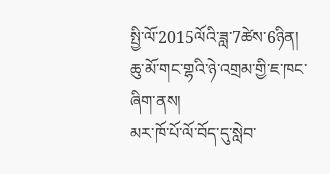སྤྱི་ལོ་2015ལོའི་ཟླ་7ཚེས་6ཉིན། ཆུ་མོ་གང་གྷའི་ཉེ་འགྲམ་གྱི་ཇ་ཁང་ཞིག་ནས།
མར་ཁོ་པོ་ལོ་བོད་དུ་སླེབ་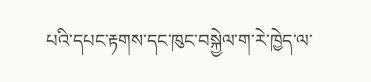པའི་དཔང་རྟགས་དང་ཁུང་བསྐྱེལ་ག་རེ་ཁྱེད་ལ་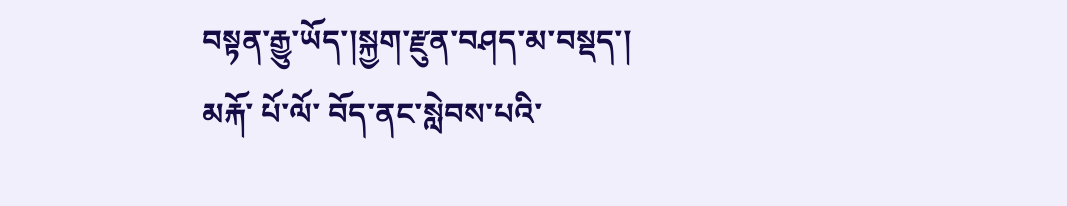བསྟན་རྒྱུ་ཡོད་།སྐྱག་རྫུན་བཤད་མ་བསྡད་།
མརྐོ་ པོ་ལོ་ བོད་ནང་སླེབས་པའི་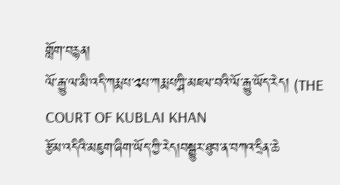གློག་བརྙན།
ལོ་རྒྱུ་ལ་མི་འདི་ཀརྨ་པ་༢པ་ཀརྨ་པཀྴི་མཇལ་བའི་ལོ་རྒྱུ་ཡོད་རེད། (THE COURT OF KUBLAI KHAN
རྩོམ་འདིའི་མཇུག་ཞིག་ཡོད་ཀྱི་རེད།བསྒྱུར་ཐུབ་ན་བཀའ་དྲིན་ཆེ